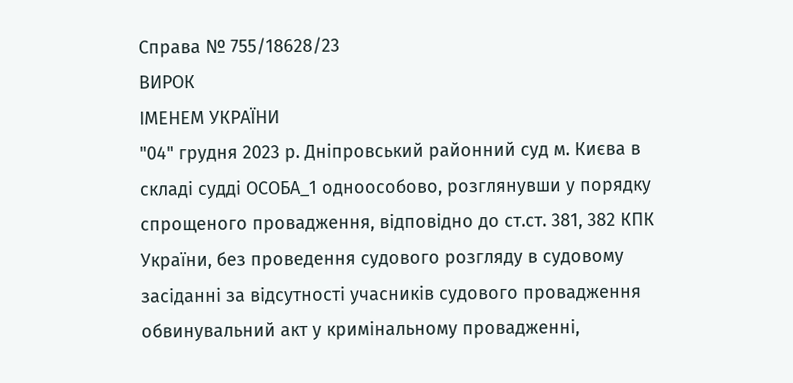Справа № 755/18628/23
ВИРОК
ІМЕНЕМ УКРАЇНИ
"04" грудня 2023 р. Дніпровський районний суд м. Києва в складі судді ОСОБА_1 одноособово, розглянувши у порядку спрощеного провадження, відповідно до ст.ст. 381, 382 КПК України, без проведення судового розгляду в судовому засіданні за відсутності учасників судового провадження обвинувальний акт у кримінальному провадженні,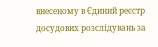внесеному в Єдиний реєстр досудових розслідувань за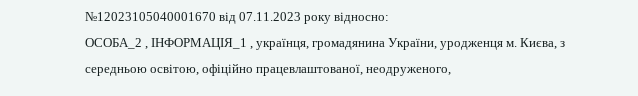№12023105040001670 від 07.11.2023 року відносно:
ОСОБА_2 , ІНФОРМАЦІЯ_1 , українця, громадянина України, уродженця м. Києва, з середньою освітою, офіційно працевлаштованої, неодруженого,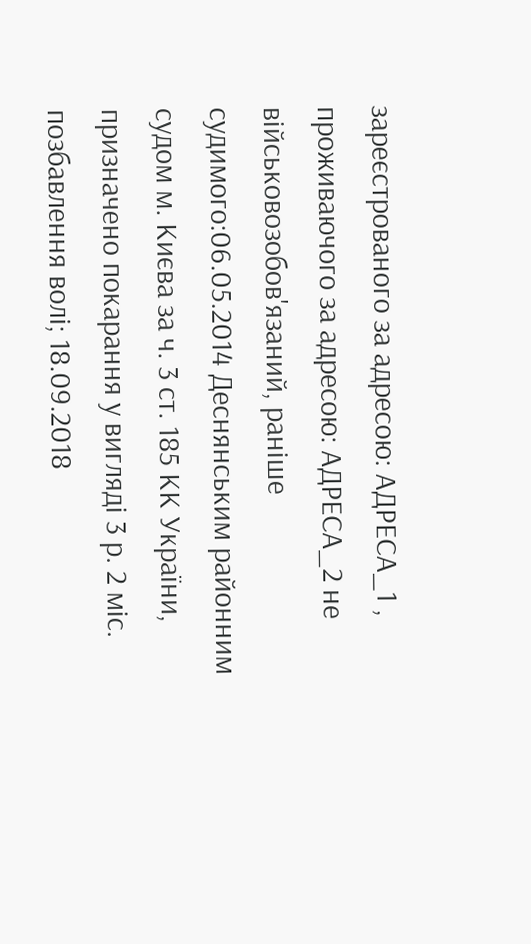зареєстрованого за адресою: АДРЕСА_1 , проживаючого за адресою: АДРЕСА_2 не військовозобов'язаний, раніше судимого:06.05.2014 Деснянським районним судом м. Києва за ч. 3 ст. 185 КК України, призначено покарання у вигляді 3 р. 2 міс. позбавлення волі; 18.09.2018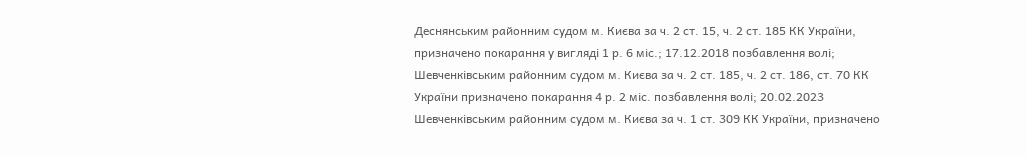Деснянським районним судом м. Києва за ч. 2 ст. 15, ч. 2 ст. 185 КК України, призначено покарання у вигляді 1 р. 6 міс.; 17.12.2018 позбавлення волі; Шевченківським районним судом м. Києва за ч. 2 ст. 185, ч. 2 ст. 186, ст. 70 КК України призначено покарання 4 р. 2 міс. позбавлення волі; 20.02.2023 Шевченківським районним судом м. Києва за ч. 1 ст. 309 КК України, призначено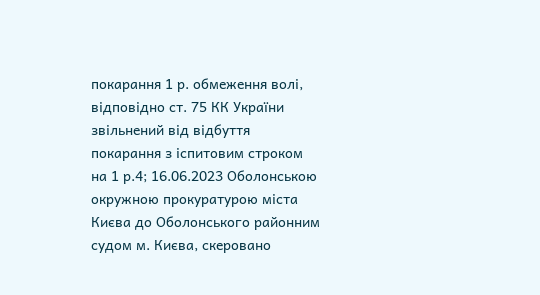покарання 1 р. обмеження волі, відповідно ст. 75 КК України звільнений від відбуття покарання з іспитовим строком на 1 р.4; 16.06.2023 Оболонською окружною прокуратурою міста Києва до Оболонського районним судом м. Києва, скеровано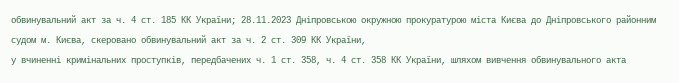обвинувальний акт за ч. 4 ст. 185 КК України; 28.11.2023 Дніпровською окружною прокуратурою міста Києва до Дніпровського районним судом м. Києва, скеровано обвинувальний акт за ч. 2 ст. 309 КК України,
у вчиненні кримінальних проступків, передбачених ч. 1 ст. 358, ч. 4 ст. 358 КК України, шляхом вивчення обвинувального акта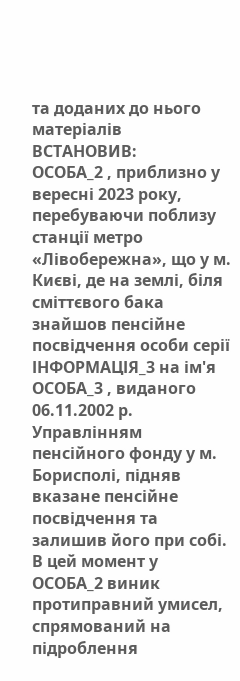та доданих до нього матеріалів
ВСТАНОВИВ:
ОСОБА_2 , приблизно у вересні 2023 року, перебуваючи поблизу станції метро «Лівобережна», що у м. Києві, де на землі, біля сміттєвого бака знайшов пенсійне посвідчення особи серії ІНФОРМАЦІЯ_3 на ім'я ОСОБА_3 , виданого 06.11.2002 р. Управлінням пенсійного фонду у м. Борисполі, підняв вказане пенсійне посвідчення та залишив його при собі.
В цей момент у ОСОБА_2 виник протиправний умисел, спрямований на підроблення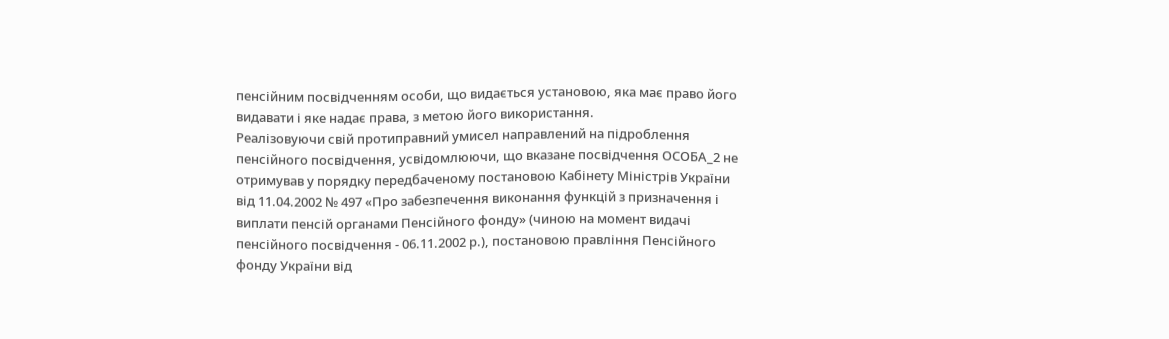пенсійним посвідченням особи, що видається установою, яка має право його видавати і яке надає права, з метою його використання.
Реалізовуючи свій протиправний умисел направлений на підроблення пенсійного посвідчення, усвідомлюючи, що вказане посвідчення ОСОБА_2 не отримував у порядку передбаченому постановою Кабінету Міністрів України від 11.04.2002 № 497 «Про забезпечення виконання функцій з призначення і виплати пенсій органами Пенсійного фонду» (чиною на момент видачі пенсійного посвідчення - 06.11.2002 р.), постановою правління Пенсійного фонду України від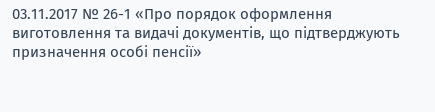03.11.2017 № 26-1 «Про порядок оформлення виготовлення та видачі документів, що підтверджують призначення особі пенсії»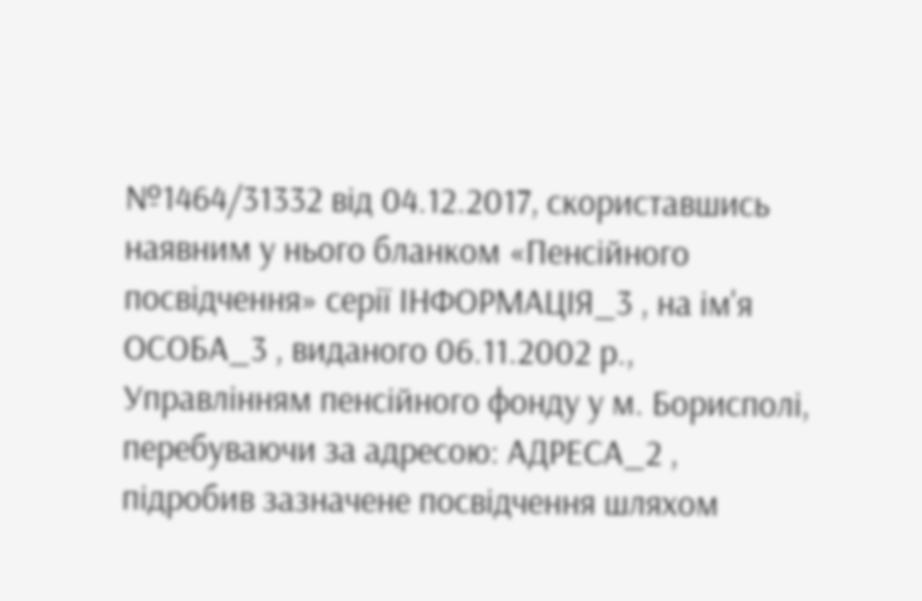№1464/31332 від 04.12.2017, скориставшись наявним у нього бланком «Пенсійного посвідчення» серії ІНФОРМАЦІЯ_3 , на ім'я ОСОБА_3 , виданого 06.11.2002 р., Управлінням пенсійного фонду у м. Борисполі, перебуваючи за адресою: АДРЕСА_2 , підробив зазначене посвідчення шляхом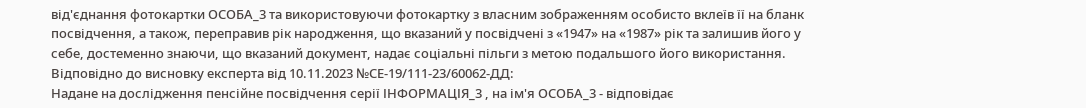від'єднання фотокартки ОСОБА_3 та використовуючи фотокартку з власним зображенням особисто вклеїв її на бланк посвідчення, а також, переправив рік народження, що вказаний у посвідчені з «1947» на «1987» рік та залишив його у себе, достеменно знаючи, що вказаний документ, надає соціальні пільги з метою подальшого його використання.
Відповідно до висновку експерта від 10.11.2023 №СЕ-19/111-23/60062-ДД:
Надане на дослідження пенсійне посвідчення серії ІНФОРМАЦІЯ_3 , на ім'я ОСОБА_3 - відповідає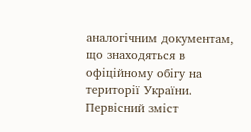аналогічним документам, що знаходяться в офіційному обігу на території України.
Первісний зміст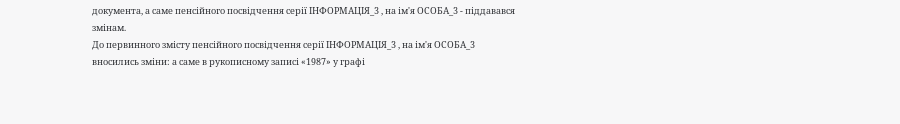документа, а саме пенсійного посвідчення серії ІНФОРМАЦІЯ_3 , на ім'я ОСОБА_3 - піддавався змінам.
До первинного змісту пенсійного посвідчення серії ІНФОРМАЦІЯ_3 , на ім'я ОСОБА_3 вносились зміни: а саме в рукописному записі «1987» у графі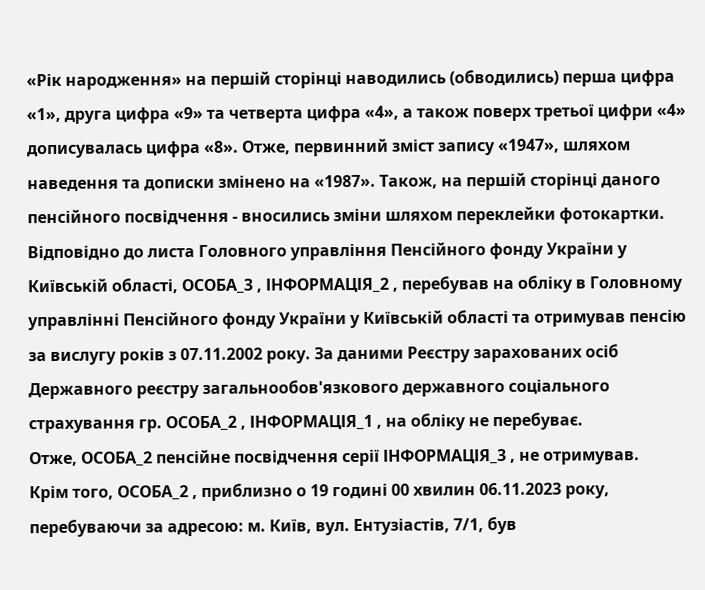«Рік народження» на першій сторінці наводились (обводились) перша цифра «1», друга цифра «9» та четверта цифра «4», а також поверх третьої цифри «4» дописувалась цифра «8». Отже, первинний зміст запису «1947», шляхом наведення та дописки змінено на «1987». Також, на першій сторінці даного пенсійного посвідчення - вносились зміни шляхом переклейки фотокартки.
Відповідно до листа Головного управління Пенсійного фонду України у Київській області, ОСОБА_3 , ІНФОРМАЦІЯ_2 , перебував на обліку в Головному управлінні Пенсійного фонду України у Київській області та отримував пенсію за вислугу років з 07.11.2002 року. За даними Реєстру зарахованих осіб Державного реєстру загальнообов'язкового державного соціального страхування гр. ОСОБА_2 , ІНФОРМАЦІЯ_1 , на обліку не перебуває.
Отже, ОСОБА_2 пенсійне посвідчення серії ІНФОРМАЦІЯ_3 , не отримував.
Крім того, ОСОБА_2 , приблизно о 19 годині 00 хвилин 06.11.2023 року, перебуваючи за адресою: м. Київ, вул. Ентузіастів, 7/1, був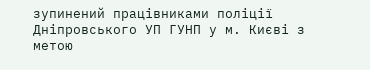зупинений працівниками поліції Дніпровського УП ГУНП у м. Києві з метою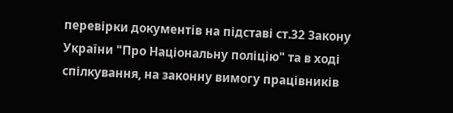перевірки документів на підставі ст.32 Закону України "Про Національну поліцію" та в ході спілкування, на законну вимогу працівників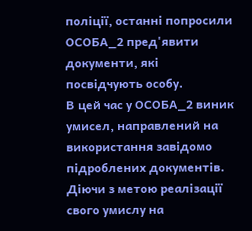поліції, останні попросили ОСОБА_2 пред'явити документи, які посвідчують особу.
В цей час у ОСОБА_2 виник умисел, направлений на використання завідомо підроблених документів. Діючи з метою реалізації свого умислу на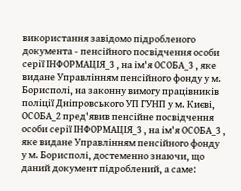використання завідомо підробленого документа - пенсійного посвідчення особи серії ІНФОРМАЦІЯ_3 , на ім'я ОСОБА_3 , яке видане Управлінням пенсійного фонду у м. Борисполі, на законну вимогу працівників поліції Дніпровського УП ГУНП у м. Києві, ОСОБА_2 пред'явив пенсійне посвідчення особи серії ІНФОРМАЦІЯ_3 , на ім'я ОСОБА_3 , яке видане Управлінням пенсійного фонду
у м. Борисполі, достеменно знаючи, що даний документ підроблений, а саме: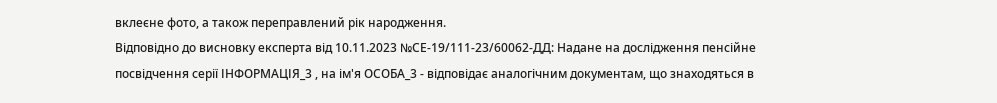вклеєне фото, а також переправлений рік народження.
Відповідно до висновку експерта від 10.11.2023 №СЕ-19/111-23/60062-ДД: Надане на дослідження пенсійне посвідчення серії ІНФОРМАЦІЯ_3 , на ім'я ОСОБА_3 - відповідає аналогічним документам, що знаходяться в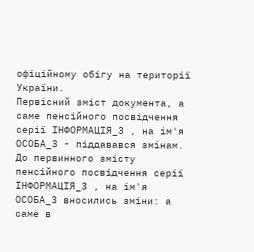офіційному обігу на території України.
Первісний зміст документа, а саме пенсійного посвідчення серії ІНФОРМАЦІЯ_3 , на ім'я ОСОБА_3 - піддавався змінам.
До первинного змісту пенсійного посвідчення серії ІНФОРМАЦІЯ_3 , на ім'я ОСОБА_3 вносились зміни: а саме в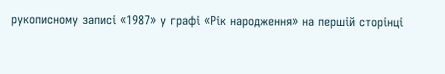рукописному записі «1987» у графі «Рік народження» на першій сторінці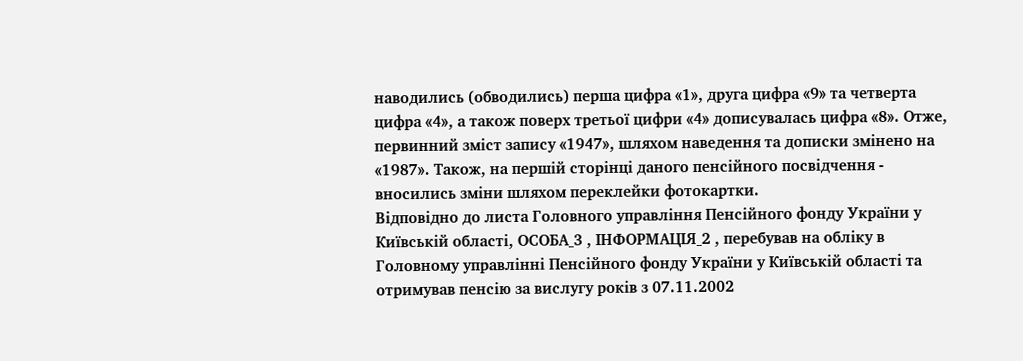наводились (обводились) перша цифра «1», друга цифра «9» та четверта цифра «4», а також поверх третьої цифри «4» дописувалась цифра «8». Отже, первинний зміст запису «1947», шляхом наведення та дописки змінено на «1987». Також, на першій сторінці даного пенсійного посвідчення - вносились зміни шляхом переклейки фотокартки.
Відповідно до листа Головного управління Пенсійного фонду України у Київській області, ОСОБА_3 , ІНФОРМАЦІЯ_2 , перебував на обліку в Головному управлінні Пенсійного фонду України у Київській області та отримував пенсію за вислугу років з 07.11.2002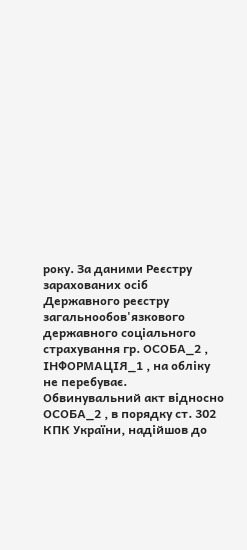року. За даними Реєстру зарахованих осіб Державного реєстру загальнообов'язкового державного соціального страхування гр. ОСОБА_2 , ІНФОРМАЦІЯ_1 , на обліку не перебуває.
Обвинувальний акт відносно ОСОБА_2 , в порядку ст. 302 КПК України, надійшов до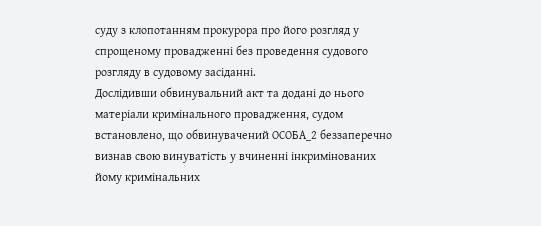суду з клопотанням прокурора про його розгляд у спрощеному провадженні без проведення судового розгляду в судовому засіданні.
Дослідивши обвинувальний акт та додані до нього матеріали кримінального провадження, судом встановлено, що обвинувачений ОСОБА_2 беззаперечно визнав свою винуватість у вчиненні інкримінованих йому кримінальних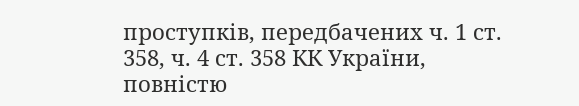проступків, передбачених ч. 1 ст. 358, ч. 4 ст. 358 КК України, повністю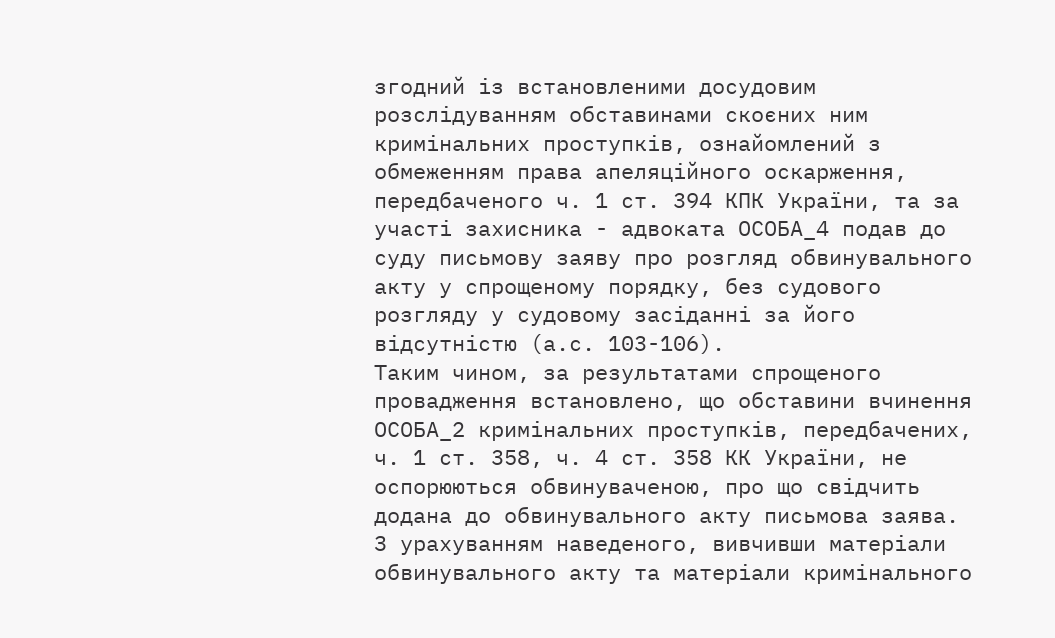згодний із встановленими досудовим розслідуванням обставинами скоєних ним кримінальних проступків, ознайомлений з обмеженням права апеляційного оскарження, передбаченого ч. 1 ст. 394 КПК України, та за участі захисника - адвоката ОСОБА_4 подав до суду письмову заяву про розгляд обвинувального акту у спрощеному порядку, без судового розгляду у судовому засіданні за його відсутністю (а.с. 103-106).
Таким чином, за результатами спрощеного провадження встановлено, що обставини вчинення ОСОБА_2 кримінальних проступків, передбачених, ч. 1 ст. 358, ч. 4 ст. 358 КК України, не оспорюються обвинуваченою, про що свідчить додана до обвинувального акту письмова заява.
З урахуванням наведеного, вивчивши матеріали обвинувального акту та матеріали кримінального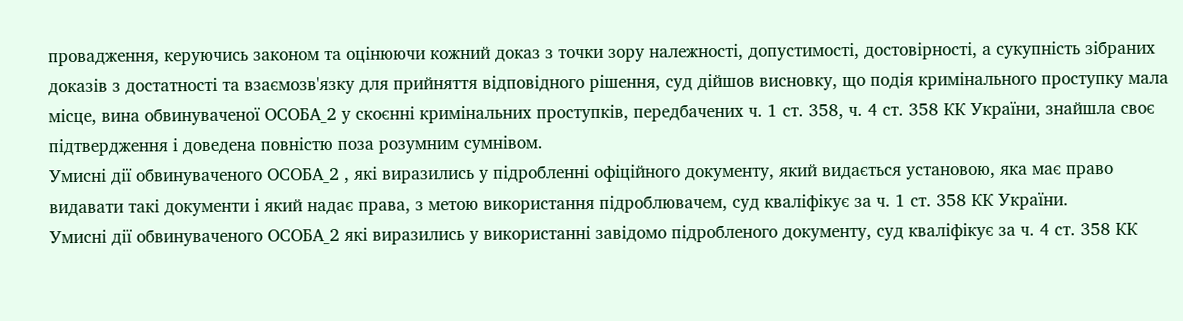провадження, керуючись законом та оцінюючи кожний доказ з точки зору належності, допустимості, достовірності, а сукупність зібраних доказів з достатності та взаємозв'язку для прийняття відповідного рішення, суд дійшов висновку, що подія кримінального проступку мала місце, вина обвинуваченої ОСОБА_2 у скоєнні кримінальних проступків, передбачених ч. 1 ст. 358, ч. 4 ст. 358 КК України, знайшла своє підтвердження і доведена повністю поза розумним сумнівом.
Умисні дії обвинуваченого ОСОБА_2 , які виразились у підробленні офіційного документу, який видається установою, яка має право видавати такі документи і який надає права, з метою використання підроблювачем, суд кваліфікує за ч. 1 ст. 358 КК України.
Умисні дії обвинуваченого ОСОБА_2 які виразились у використанні завідомо підробленого документу, суд кваліфікує за ч. 4 ст. 358 КК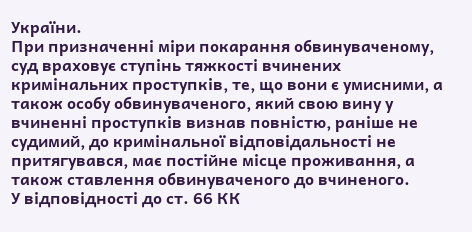України.
При призначенні міри покарання обвинуваченому, суд враховує ступінь тяжкості вчинених кримінальних проступків, те, що вони є умисними, а також особу обвинуваченого, який свою вину у вчиненні проступків визнав повністю, раніше не судимий, до кримінальної відповідальності не притягувався, має постійне місце проживання, а також ставлення обвинуваченого до вчиненого.
У відповідності до ст. 66 КК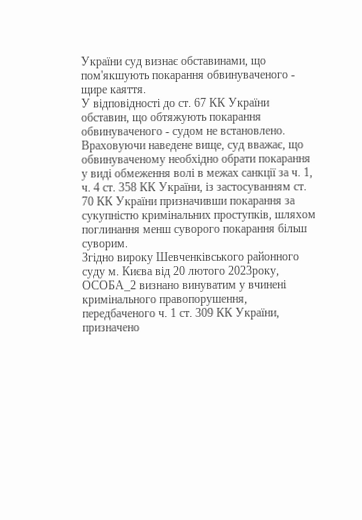України суд визнає обставинами, що пом'якшують покарання обвинуваченого - щире каяття.
У відповідності до ст. 67 КК України обставин, що обтяжують покарання обвинуваченого - судом не встановлено.
Враховуючи наведене вище, суд вважає, що обвинуваченому необхідно обрати покарання у виді обмеження волі в межах санкції за ч. 1, ч. 4 ст. 358 КК України, із застосуванням ст. 70 КК України призначивши покарання за сукупністю кримінальних проступків, шляхом поглинання менш суворого покарання більш суворим.
Згідно вироку Шевченківського районного суду м. Києва від 20 лютого 2023року, ОСОБА_2 визнано винуватим у вчинені кримінального правопорушення, передбаченого ч. 1 ст. 309 КК України, призначено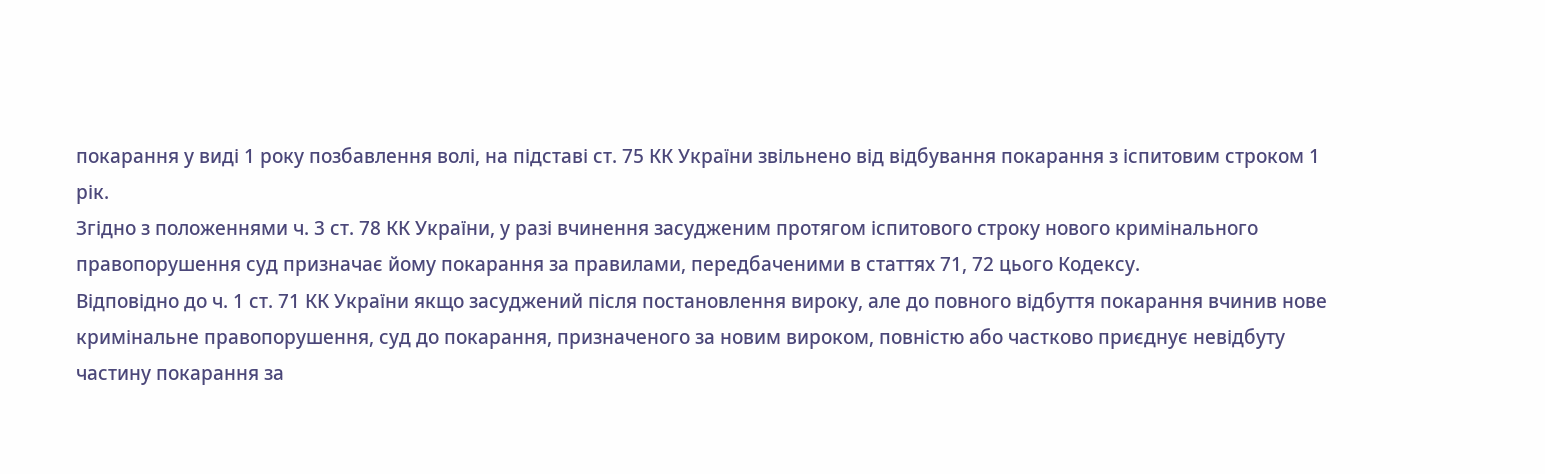покарання у виді 1 року позбавлення волі, на підставі ст. 75 КК України звільнено від відбування покарання з іспитовим строком 1 рік.
Згідно з положеннями ч. 3 ст. 78 КК України, у разі вчинення засудженим протягом іспитового строку нового кримінального правопорушення суд призначає йому покарання за правилами, передбаченими в статтях 71, 72 цього Кодексу.
Відповідно до ч. 1 ст. 71 КК України якщо засуджений після постановлення вироку, але до повного відбуття покарання вчинив нове кримінальне правопорушення, суд до покарання, призначеного за новим вироком, повністю або частково приєднує невідбуту частину покарання за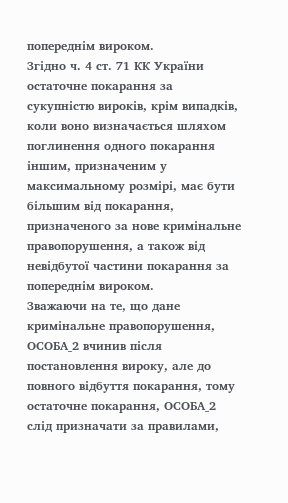попереднім вироком.
Згідно ч. 4 ст. 71 КК України остаточне покарання за сукупністю вироків, крім випадків, коли воно визначається шляхом поглинення одного покарання іншим, призначеним у максимальному розмірі, має бути більшим від покарання, призначеного за нове кримінальне правопорушення, а також від невідбутої частини покарання за попереднім вироком.
Зважаючи на те, що дане кримінальне правопорушення, ОСОБА_2 вчинив після постановлення вироку, але до повного відбуття покарання, тому остаточне покарання, ОСОБА_2 слід призначати за правилами,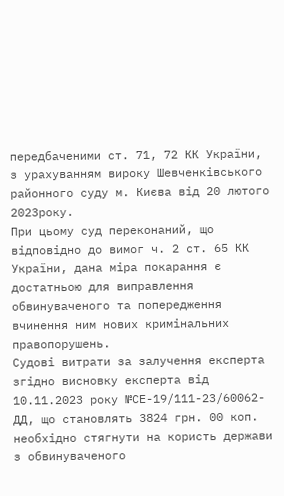передбаченими ст. 71, 72 КК України, з урахуванням вироку Шевченківського районного суду м. Києва від 20 лютого 2023року.
При цьому суд переконаний, що відповідно до вимог ч. 2 ст. 65 КК України, дана міра покарання є достатньою для виправлення обвинуваченого та попередження вчинення ним нових кримінальних правопорушень.
Судові витрати за залучення експерта згідно висновку експерта від 10.11.2023 року №СЕ-19/111-23/60062-ДД, що становлять 3824 грн. 00 коп. необхідно стягнути на користь держави з обвинуваченого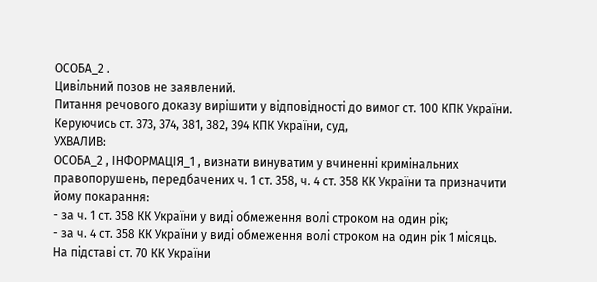ОСОБА_2 .
Цивільний позов не заявлений.
Питання речового доказу вирішити у відповідності до вимог ст. 100 КПК України.
Керуючись ст. 373, 374, 381, 382, 394 КПК України, суд,
УХВАЛИВ:
ОСОБА_2 , ІНФОРМАЦІЯ_1 , визнати винуватим у вчиненні кримінальних правопорушень, передбачених ч. 1 ст. 358, ч. 4 ст. 358 КК України та призначити йому покарання:
- за ч. 1 ст. 358 КК України у виді обмеження волі строком на один рік;
- за ч. 4 ст. 358 КК України у виді обмеження волі строком на один рік 1 місяць.
На підставі ст. 70 КК України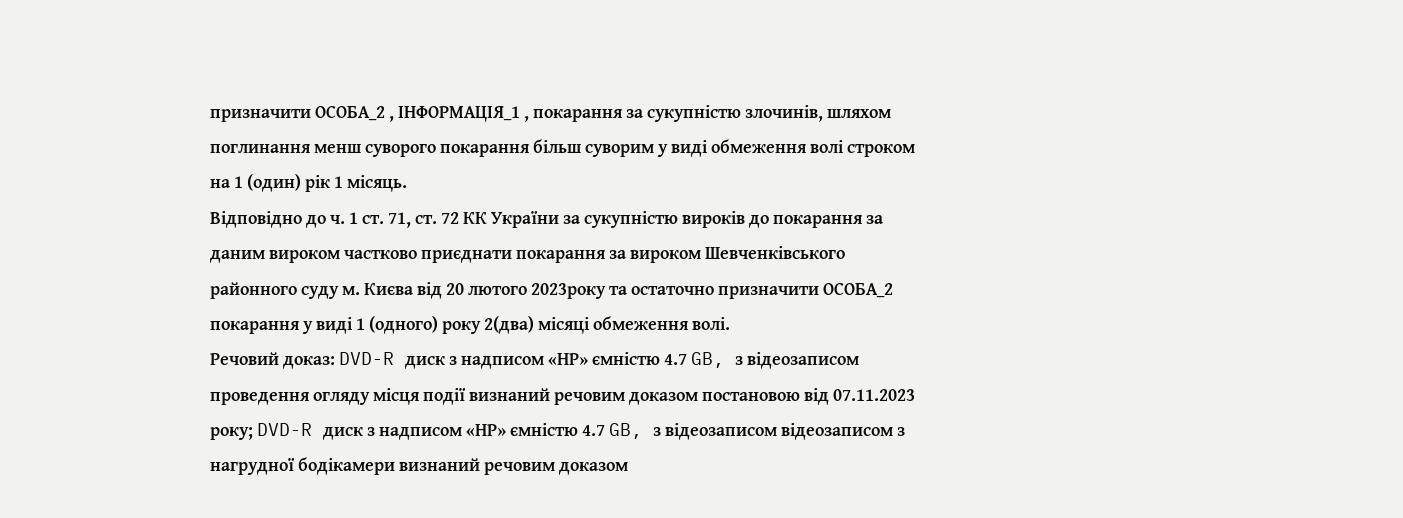призначити ОСОБА_2 , ІНФОРМАЦІЯ_1 , покарання за сукупністю злочинів, шляхом поглинання менш суворого покарання більш суворим у виді обмеження волі строком на 1 (один) рік 1 місяць.
Відповідно до ч. 1 ст. 71, ст. 72 КК України за сукупністю вироків до покарання за даним вироком частково приєднати покарання за вироком Шевченківського районного суду м. Києва від 20 лютого 2023року та остаточно призначити ОСОБА_2 покарання у виді 1 (одного) року 2(два) місяці обмеження волі.
Речовий доказ: DVD-R диск з надписом «НР» ємністю 4.7 GB, з відеозаписом проведення огляду місця події визнаний речовим доказом постановою від 07.11.2023 року; DVD-R диск з надписом «НР» ємністю 4.7 GB, з відеозаписом відеозаписом з нагрудної бодікамери визнаний речовим доказом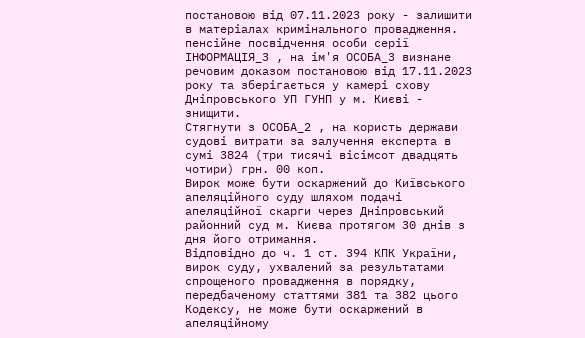постановою від 07.11.2023 року - залишити в матеріалах кримінального провадження.
пенсійне посвідчення особи серії ІНФОРМАЦІЯ_3 , на ім'я ОСОБА_3 визнане речовим доказом постановою від 17.11.2023 року та зберігається у камері схову Дніпровського УП ГУНП у м. Києві - знищити.
Стягнути з ОСОБА_2 , на користь держави судові витрати за залучення експерта в сумі 3824 (три тисячі вісімсот двадцять чотири) грн. 00 коп.
Вирок може бути оскаржений до Київського апеляційного суду шляхом подачі апеляційної скарги через Дніпровський районний суд м. Києва протягом 30 днів з дня його отримання.
Відповідно до ч. 1 ст. 394 КПК України, вирок суду, ухвалений за результатами спрощеного провадження в порядку, передбаченому статтями 381 та 382 цього Кодексу, не може бути оскаржений в апеляційному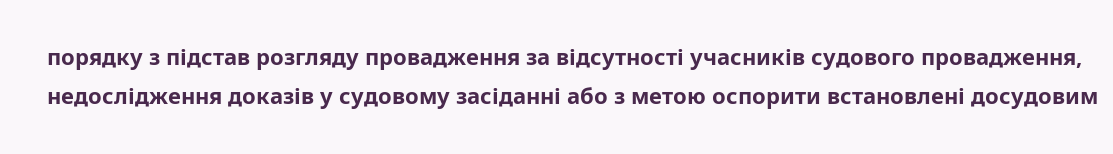порядку з підстав розгляду провадження за відсутності учасників судового провадження, недослідження доказів у судовому засіданні або з метою оспорити встановлені досудовим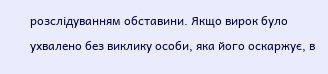розслідуванням обставини. Якщо вирок було ухвалено без виклику особи, яка його оскаржує, в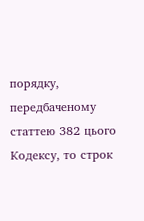порядку, передбаченому статтею 382 цього Кодексу, то строк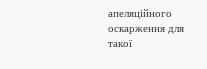апеляційного оскарження для такої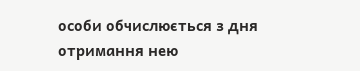особи обчислюється з дня отримання нею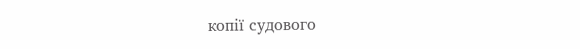копії судового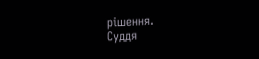рішення.
Суддя